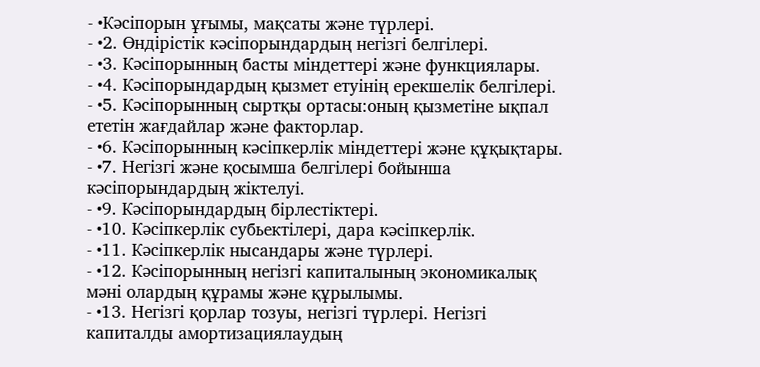- •Кәсіпорын ұғымы, мақсаты және түрлері.
- •2. Өндірістік кәсіпорындардың негізгі белгілері.
- •3. Кәсіпорынның басты міндеттері және функциялары.
- •4. Кәсіпорындардың қызмет етуінің ерекшелік белгілері.
- •5. Кәсіпорынның сыртқы ортасы:оның қызметіне ықпал ететін жағдайлар және факторлар.
- •6. Кәсіпорынның кәсіпкерлік міндеттері және құқықтары.
- •7. Негізгі және қосымша белгілері бойынша кәсіпорындардың жіктелуі.
- •9. Кәсіпорындардың бірлестіктері.
- •10. Кәсіпкерлік субьектілері, дара кәсіпкерлік.
- •11. Кәсіпкерлік нысандары және түрлері.
- •12. Кәсіпорынның негізгі капиталының экономикалық мәні олардың құрамы және құрылымы.
- •13. Негізгі қорлар тозуы, негізгі түрлері. Негізгі капиталды амортизациялаудың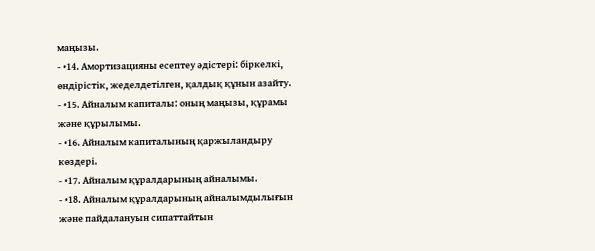маңызы.
- •14. Амортизацияны есептеу әдістері: біркелкі, өндірістік, жеделдетілген, қалдық құнын азайту.
- •15. Айналым капиталы: оның маңызы, құрамы және құрылымы.
- •16. Айналым капиталының қаржыландыру көздері.
- •17. Айналым құралдарының айналымы.
- •18. Айналым құралдарының айналымдылығын және пайдалануын сипаттайтын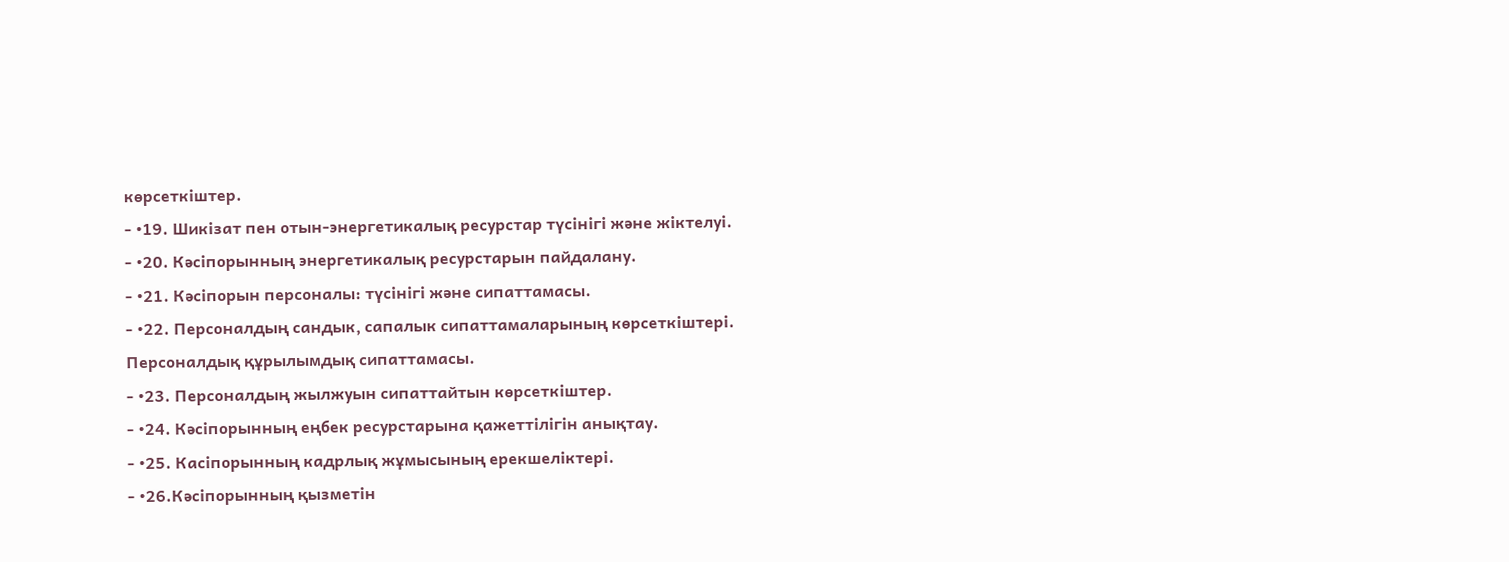көрсеткіштер.
- •19. Шикізат пен отын-энергетикалық ресурстар түсінігі және жіктелуі.
- •20. Кәсіпорынның энергетикалық ресурстарын пайдалану.
- •21. Кәсіпорын персоналы: түсінігі және сипаттамасы.
- •22. Персоналдың сандык, сапалык сипаттамаларының көрсеткіштері. Персоналдық құрылымдық сипаттамасы.
- •23. Персоналдың жылжуын сипаттайтын көрсеткіштер.
- •24. Кәсіпорынның еңбек ресурстарына қажеттілігін анықтау.
- •25. Касіпорынның кадрлық жұмысының ерекшеліктері.
- •26.Кәсіпорынның қызметін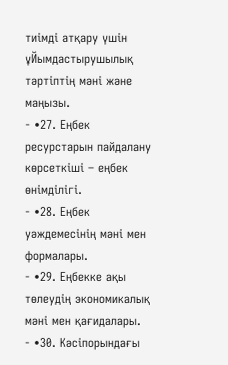тиімді атқару үшін ұЙымдастырушылық тәртіптің мәні және маңызы.
- •27. Еңбек ресурстарын пайдалану көрсеткіші – еңбек өнімділігі.
- •28. Еңбек уәждемесінің мәні мен формалары.
- •29. Еңбекке ақы төлеудің экономикалық мәні мен қағидалары.
- •30. Кәсіпорындағы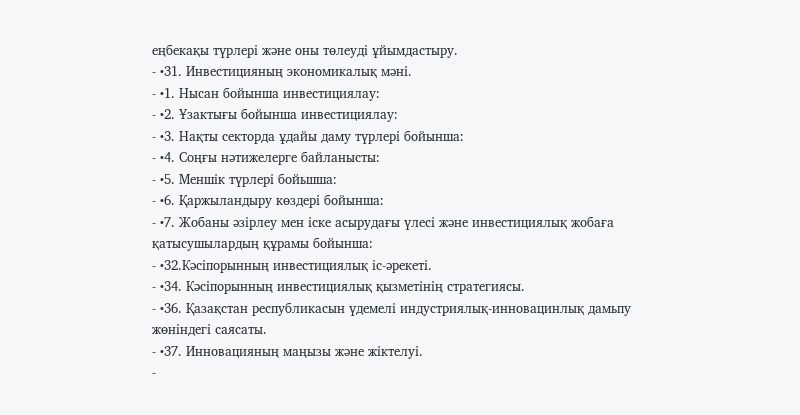еңбекақы түрлері және оны төлеуді ұйымдастыру.
- •31. Инвестицияның экономикалық мәні.
- •1. Нысан бойынша инвестициялау:
- •2. Ұзактығы бойынша инвестициялау:
- •3. Нақты секторда ұдайы даму түрлері бойынша:
- •4. Соңғы нәтижелерге байланысты:
- •5. Меншік түрлері бойьшша:
- •6. Қаржыландыру көздері бойынша:
- •7. Жобаны әзірлеу мен іске асырудағы үлесі және инвестициялық жобаға қатысушылардың құрамы бойынша:
- •32.Кәсіпорынның инвестициялық іс-әрекеті.
- •34. Кәсіпорынның инвестициялық қызметінің стратегиясы.
- •36. Қазақстан республикасын үдемелі индустриялық-инновацинлық дамьпу жөніндегі саясаты.
- •37. Инновацияның маңызы және жіктелуі.
-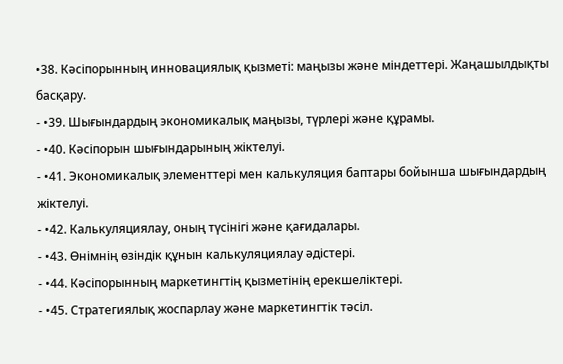•38. Кәсіпорынның инновациялық қызметі: маңызы және міндеттері. Жаңашылдықты басқару.
- •39. Шығындардың экономикалық маңызы, түрлері және құрамы.
- •40. Кәсіпорын шығындарының жіктелуі.
- •41. Экономикалық элементтері мен калькуляция баптары бойынша шығындардың жіктелуі.
- •42. Калькуляциялау, оның түсінігі және қағидалары.
- •43. Өнімнің өзіндік құнын калькуляциялау әдістері.
- •44. Кәсіпорынның маркетингтің қызметінің ерекшеліктері.
- •45. Стратегиялық жоспарлау және маркетингтік тәсіл.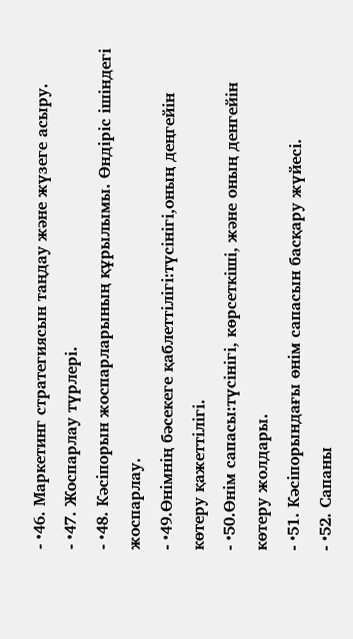- •46. Маркетинг стратегиясын таңдау және жүзеге асыру.
- •47. Жоспарлау түрлері.
- •48. Кәсіпорын жоспарларының құрылымы. Өндіріс ішіндегі жоспарлау.
- •49.Өнімнің бәсекеге қаблеттілігі:түсінігі,оның деңгейін көтеру қажеттілігі.
- •50.Өнім сапасы:түсінігі, көрсеткіші, және оның денгейін көтеру жолдары.
- •51. Кәсіпорындағы өнім сапасын басқару жүйесі.
- •52. Сапаны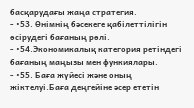басқарудағы жаңа стратегия.
- •53. Өнімнің бәсекеге қабілеттілігін өсірудегі бағаның рөлі.
- •54.Экономикалық категория ретіндегі бағаның маңызы мен функиялары.
- •55. Баға жүйесі және оның жіктелуі.Баға деңгейіне әсер ететін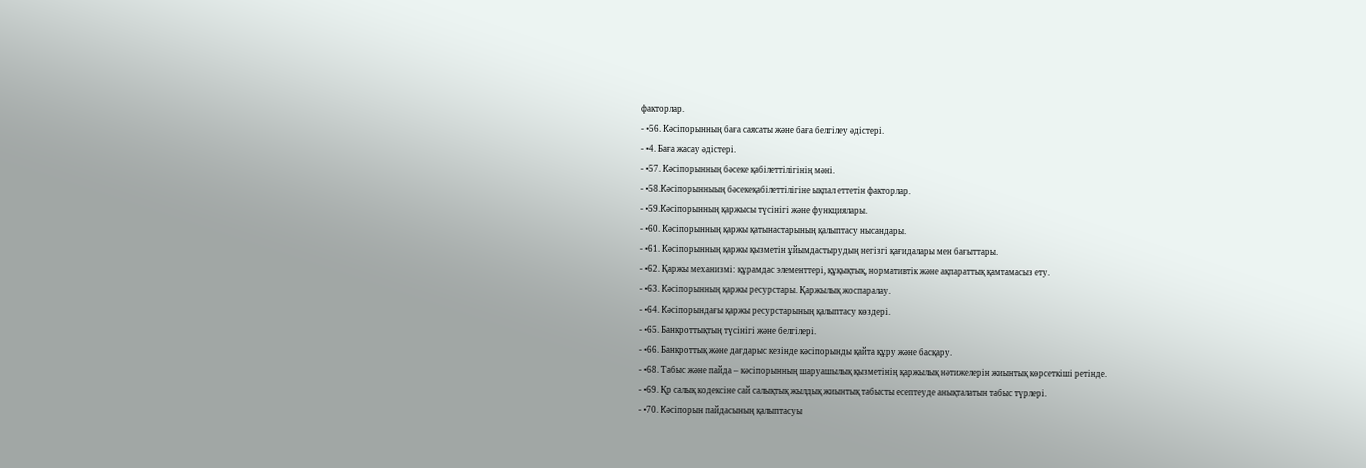факторлар.
- •56. Кәсіпорынның баға саясаты және баға белгілеу әдістері.
- •4. Баға жасау әдістері.
- •57. Кәсіпорынның бәсеке қабілеттілігінің мәні.
- •58.Кәсіпорынныың бәсекеқабілеттілігіне ықпал еттетін факторлар.
- •59.Кәсіпорынның қаржысы түсінігі және функциялары.
- •60. Кәсіпорынның қаржы қатынастарының қалыптасу нысандары.
- •61. Кәсіпорынның қаржы қызметін ұйымдастырудың негізгі қағидалары мен бағыттары.
- •62. Қаржы механизмі: құрамдас элементтері, құқықтық, нормативтік және ақпараттық қамтамасыз ету.
- •63. Кәсіпорынның қаржы ресурстары. Қаржылық жоспаралау.
- •64. Кәсіпорындағы қаржы ресурстарының қалыптасу көздері.
- •65. Банкроттықтың түсінігі және белгілері.
- •66. Банкроттық және дағдарыс кезінде кәсіпорынды қайта құру және басқару.
- •68. Табыс және пайда – кәсіпорынның шаруашылық қызметінің қаржылық нәтижелерін жиынтық көрсеткіші ретінде.
- •69. Қр салық кодексіне сай салықтық жылдық жиынтық табысты есептеуде анықталатын табыс түрлері.
- •70. Кәсіпорын пайдасының қалыптасуы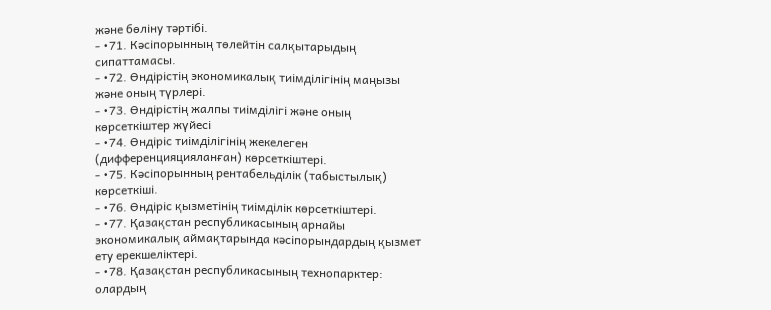және бөліну тәртібі.
- •71. Кәсіпорынның төлейтін салқытарыдың сипаттамасы.
- •72. Өндірістің экономикалық тиімділігінің маңызы және оның түрлері.
- •73. Өндірістің жалпы тиімділігі және оның көрсеткіштер жүйесі
- •74. Өндіріс тиімділігінің жекелеген (дифференцияцияланған) көрсеткіштері.
- •75. Кәсіпорынның рентабельділік (табыстылық) көрсеткіші.
- •76. Өндіріс қызметінің тиімділік көрсеткіштері.
- •77. Қазақстан республикасының арнайы экономикалық аймақтарында кәсіпорындардың қызмет ету ерекшеліктері.
- •78. Қазақстан республикасының технопарктер: олардың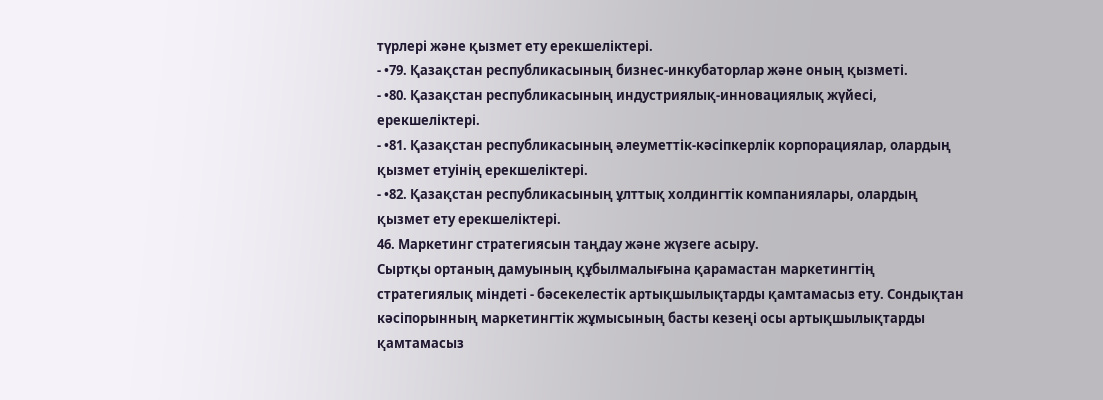түрлері және қызмет ету ерекшеліктері.
- •79. Қазақстан республикасының бизнес-инкубаторлар және оның қызметі.
- •80. Қазақстан республикасының индустриялық-инновациялық жүйесі, ерекшеліктері.
- •81. Қазақстан республикасының әлеуметтік-кәсіпкерлік корпорациялар, олардың қызмет етуінің ерекшеліктері.
- •82. Қазақстан республикасының ұлттық холдингтік компаниялары, олардың қызмет ету ерекшеліктері.
46. Маркетинг стратегиясын таңдау және жүзеге асыру.
Сыртқы ортаның дамуының құбылмалығына қарамастан маркетингтің стратегиялық міндеті - бәсекелестік артықшылықтарды қамтамасыз ету. Сондықтан кәсіпорынның маркетингтік жұмысының басты кезеңі осы артықшылықтарды қамтамасыз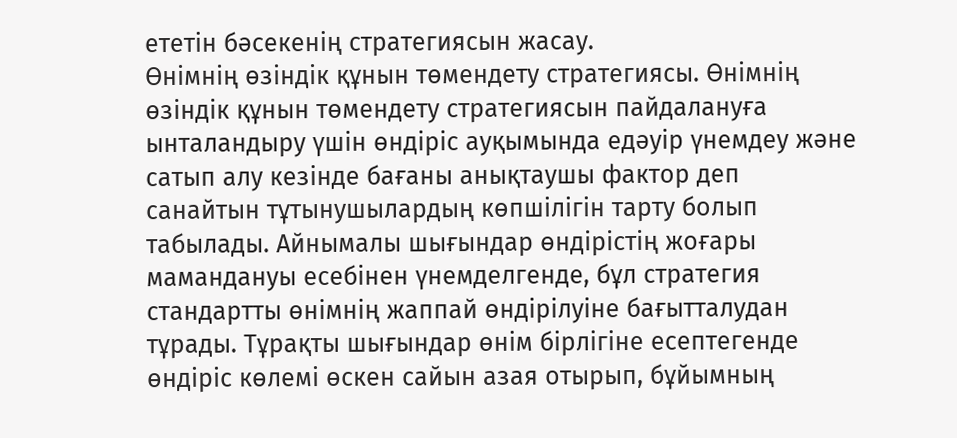ететін бәсекенің стратегиясын жасау.
Өнімнің өзіндік құнын төмендету стратегиясы. Өнімнің өзіндік құнын төмендету стратегиясын пайдалануға ынталандыру үшін өндіріс ауқымында едәуір үнемдеу және сатып алу кезінде бағаны анықтаушы фактор деп санайтын тұтынушылардың көпшілігін тарту болып табылады. Айнымалы шығындар өндірістің жоғары мамандануы есебінен үнемделгенде, бұл стратегия стандартты өнімнің жаппай өндірілуіне бағытталудан тұрады. Тұрақты шығындар өнім бірлігіне есептегенде өндіріс көлемі өскен сайын азая отырып, бұйымның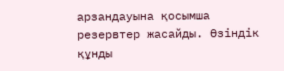арзандауына қосымша резервтер жасайды. Өзіндік құнды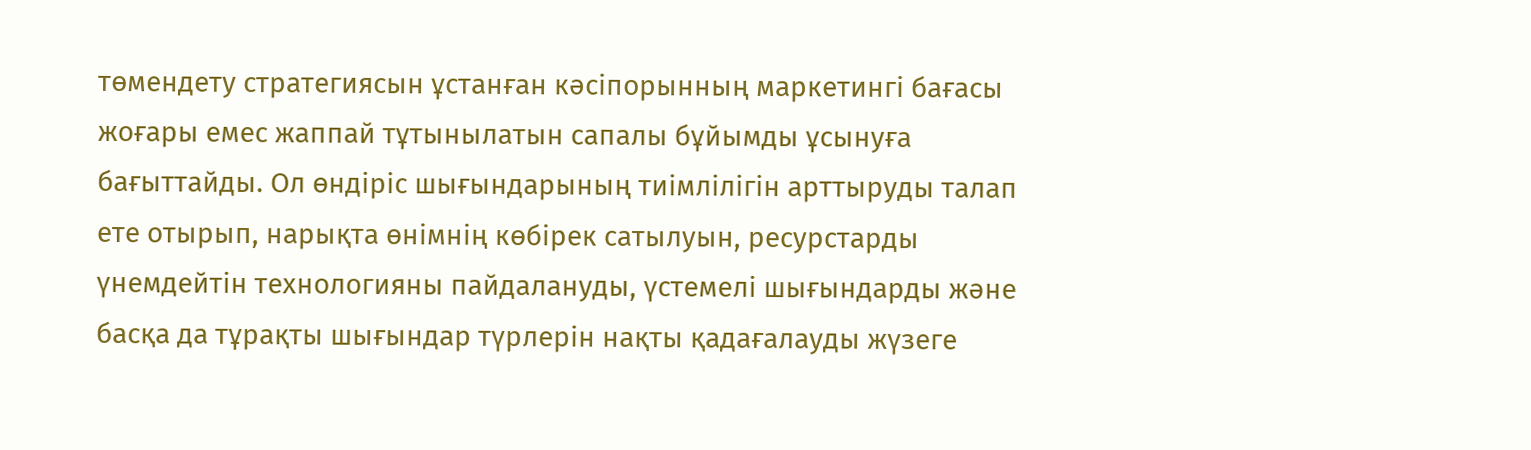төмендету стратегиясын ұстанған кәсіпорынның маркетингі бағасы жоғары емес жаппай тұтынылатын сапалы бұйымды ұсынуға бағыттайды. Ол өндіріс шығындарының тиімлілігін арттыруды талап ете отырып, нарықта өнімнің көбірек сатылуын, ресурстарды үнемдейтін технологияны пайдалануды, үстемелі шығындарды және басқа да тұрақты шығындар түрлерін нақты қадағалауды жүзеге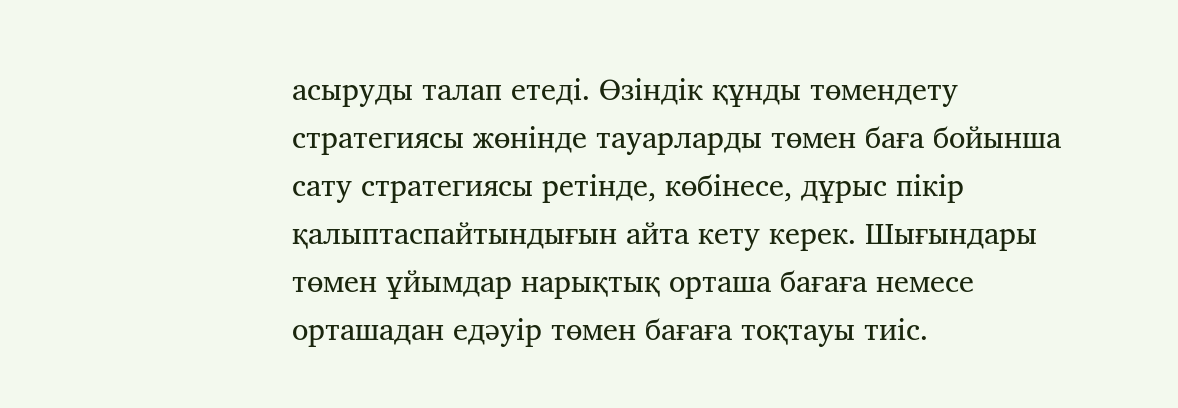асыруды талап етеді. Өзіндік құнды төмендету стратегиясы жөнінде тауарларды төмен баға бойынша сату стратегиясы ретінде, көбінесе, дұрыс пікір қалыптаспайтындығын айта кету керек. Шығындары төмен ұйымдар нарықтық орташа бағаға немесе орташадан едәуір төмен бағаға тоқтауы тиіс.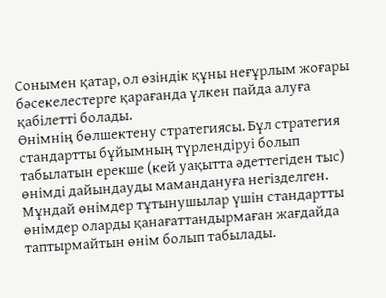Сонымен қатар, ол өзіндік құны неғұрлым жоғары бәсекелестерге қарағанда үлкен пайда алуға қабілетті болады.
Өнімнің бөлшектену стратегиясы. Бұл стратегия стандартты бұйымның түрлендіруі болып табылатын ерекше (кей уақытта әдеттегіден тыс) өнімді дайындауды мамандануға негізделген. Мұндай өнімдер тұтынушылар үшін стандартты өнімдер оларды қанағаттандырмаған жағдайда таптырмайтын өнім болып табылады.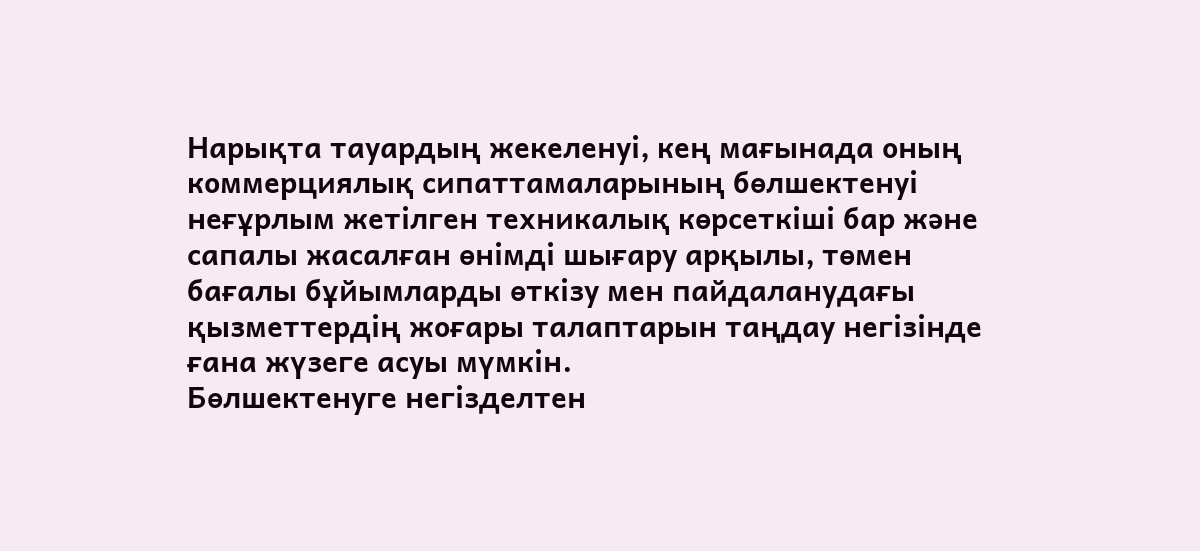Нарықта тауардың жекеленуі, кең мағынада оның коммерциялық сипаттамаларының бөлшектенуі неғұрлым жетілген техникалық көрсеткіші бар және сапалы жасалған өнімді шығару арқылы, төмен бағалы бұйымларды өткізу мен пайдаланудағы қызметтердің жоғары талаптарын таңдау негізінде ғана жүзеге асуы мүмкін.
Бөлшектенуге негізделтен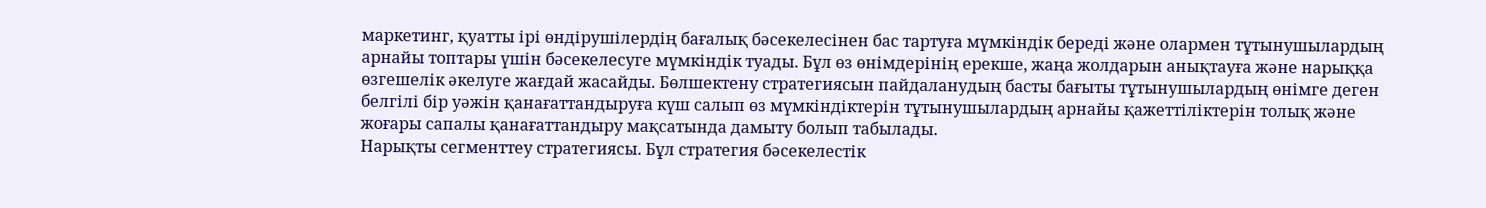маркетинг, қуатты ірі өндірушілердің бағалық бәсекелесінен бас тартуға мүмкіндік береді және олармен тұтынушылардың арнайы топтары үшін бәсекелесуге мүмкіндік туады. Бұл өз өнімдерінің ерекше, жаңа жолдарын анықтауға және нарыққа өзгешелік әкелуге жағдай жасайды. Бөлшектену стратегиясын пайдаланудың басты бағыты тұтынушылардың өнімге деген белгілі бір уәжін қанағаттандыруға күш салып өз мүмкіндіктерін тұтынушылардың арнайы қажеттіліктерін толық және жоғары сапалы қанағаттандыру мақсатында дамыту болып табылады.
Нарықты сегменттеу стратегиясы. Бұл стратегия бәсекелестік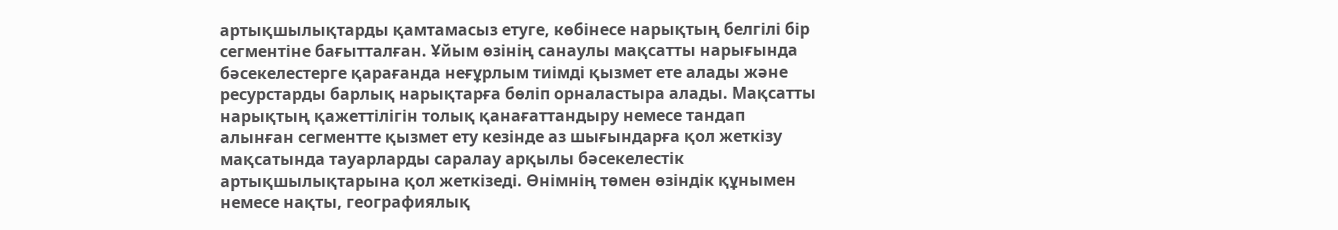артықшылықтарды қамтамасыз етуге, көбінесе нарықтың белгілі бір сегментіне бағытталған. Ұйым өзінің санаулы мақсатты нарығында бәсекелестерге қарағанда неғұрлым тиімді қызмет ете алады және ресурстарды барлық нарықтарға бөліп орналастыра алады. Мақсатты нарықтың қажеттілігін толық қанағаттандыру немесе тандап алынған сегментте қызмет ету кезінде аз шығындарға қол жеткізу мақсатында тауарларды саралау арқылы бәсекелестік артықшылықтарына қол жеткізеді. Өнімнің төмен өзіндік құнымен немесе нақты, географиялық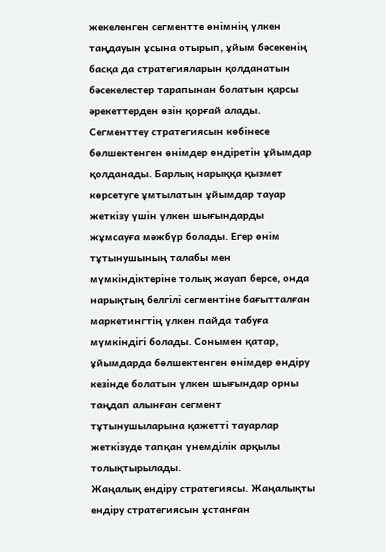жекеленген сегментте өнімнің үлкен таңдауын ұсына отырып, ұйым бәсекенің басқа да стратегияларын қолданатын бәсекелестер тарапынан болатын қарсы әрекеттерден өзін қорғай алады.
Сегменттеу стратегиясын көбінесе бөлшектенген өнімдер өндіретін ұйымдар қолданады. Барлық нарыққа қызмет көрсетуге ұмтылатын ұйымдар тауар жеткізу үшін үлкен шығындарды жұмсауға мәжбүр болады. Егер өнім тұтынушының талабы мен мүмкіндіктеріне толық жауап берсе, онда нарықтың белгілі сегментіне бағытталған маркетингтің үлкен пайда табуға мүмкіндігі болады. Сонымен қатар, ұйымдарда бөлшектенген өнімдер өндіру кезінде болатын үлкен шығындар орны таңдап алынған сегмент тұтынушыларына қажетті тауарлар жеткізуде тапқан үнемділік арқылы толықтырылады.
Жаңалық ендіру стратегиясы. Жаңалықты ендіру стратегиясын ұстанған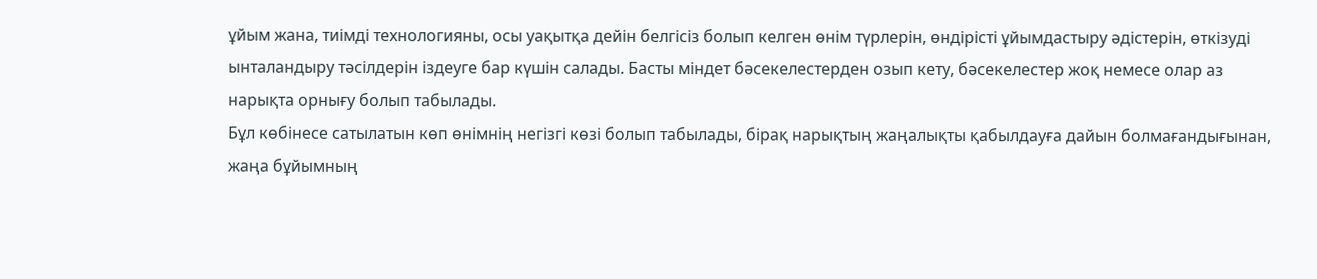ұйым жана, тиімді технологияны, осы уақытқа дейін белгісіз болып келген өнім түрлерін, өндірісті ұйымдастыру әдістерін, өткізуді ынталандыру тәсілдерін іздеуге бар күшін салады. Басты міндет бәсекелестерден озып кету, бәсекелестер жоқ немесе олар аз нарықта орнығу болып табылады.
Бұл көбінесе сатылатын көп өнімнің негізгі көзі болып табылады, бірақ нарықтың жаңалықты қабылдауға дайын болмағандығынан, жаңа бұйымның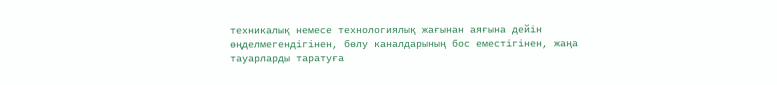техникалық немесе технологиялық жағынан аяғына дейін өңделмегендігінен, бөлу каналдарының бос еместігінен, жаңа тауарларды таратуға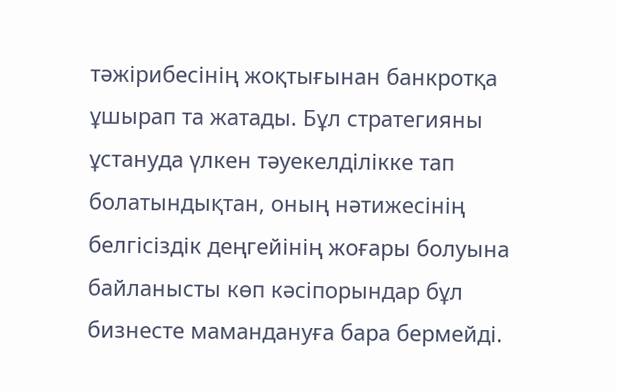тәжірибесінің жоқтығынан банкротқа ұшырап та жатады. Бұл стратегияны ұстануда үлкен тәуекелділікке тап болатындықтан, оның нәтижесінің белгісіздік деңгейінің жоғары болуына байланысты көп кәсіпорындар бұл бизнесте мамандануға бара бермейді.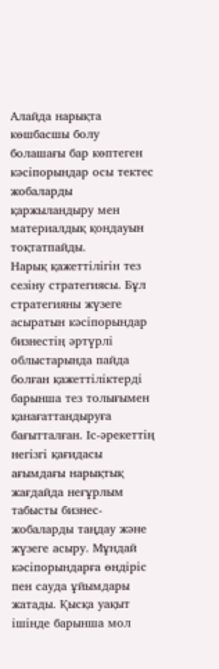Алайда нарықта көшбасшы болу болашағы бар көптеген кәсіпорындар осы тектес жобаларды қаржыландыру мен материалдық қондауын тоқтатпайды.
Нарық қажеттілігін тез сезіну стратегиясы. Бұл стратегияны жүзеге асыратын кәсіпорындар бизнестің әртүрлі облыстарында пайда болған қажеттіліктерді барынша тез толығымен қанағаттандыруға бағытталған. Іс-әрекеттің негізгі қағидасы ағымдағы нарықтық жағдайда неғұрлым табысты бизнес-жобаларды таңдау және жүзеге асыру. Мұндай кәсіпорындарға өндіріс пен сауда ұйымдары жатады. Қысқа уақыт ішінде барынша мол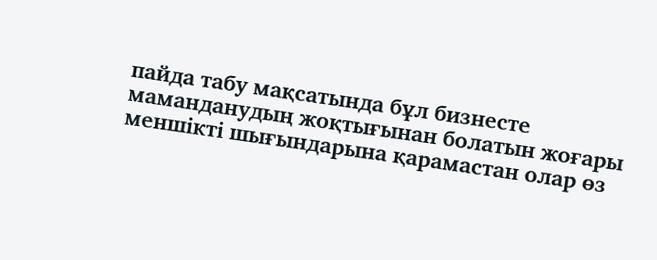пайда табу мақсатында бұл бизнесте маманданудың жоқтығынан болатын жоғары меншікті шығындарына қарамастан олар өз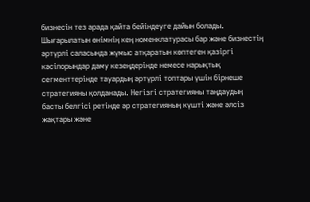бизнесін тез арада қайта бейіндеуге дайын болады.
Шығарылатын өнімнің кең номенклатурасы бар және бизнестің әртүрлі саласында жүмыс атқаратын көптеген қазіргі кәсіпорындар даму кезеңдерінде немесе нарықтық сегменттерінде тауардың әртүрлі топтары үшін бірнеше стратегияны қолданады. Негізгі стратегияны таңдаудың басты белгісі ретінде әр стратегияның күшті және әлсіз жақтары және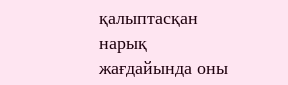қалыптасқан нарық жағдайында оны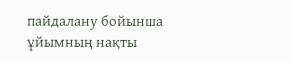пайдалану бойынша ұйымның нақты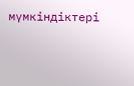мүмкіндіктері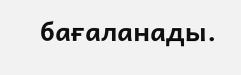бағаланады.